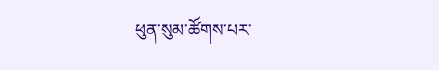ཕུན་སུམ་ཚོགས་པར་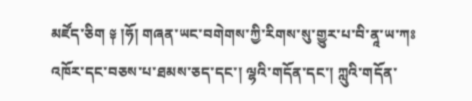མཛོད་ཅིག ༈ །ཧོ། གཞན་ཡང་བགེགས་ཀྱི་རིགས་སུ་གྱུར་པ་བི་ནཱ་ཡ་ཀཿའཁོར་དང་བཅས་པ་ཐམས་ཅད་དང་། ལྷའི་གདོན་དང་། ཀླུའི་གདོན་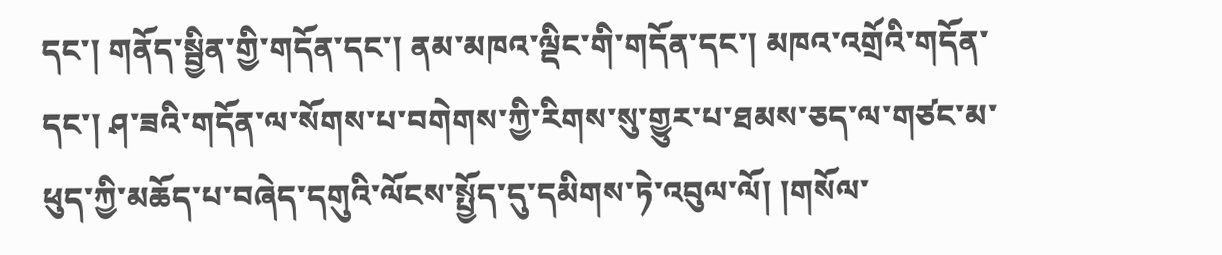དང་། གནོད་སྦྱིན་གྱི་གདོན་དང་། ནམ་མཁའ་ལྡིང་གི་གདོན་དང་། མཁའ་འགྲོའི་གདོན་དང་། ཤ་ཟའི་གདོན་ལ་སོགས་པ་བགེགས་ཀྱི་རིགས་སུ་གྱུར་པ་ཐམས་ཅད་ལ་གཙང་མ་ཕུད་ཀྱི་མཆོད་པ་བཞེད་དགུའི་ལོངས་སྤྱོད་དུ་དམིགས་ཏེ་འབུལ་ལོ། །གསོལ་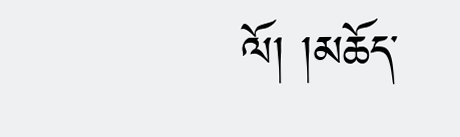ལོ། །མཆོད་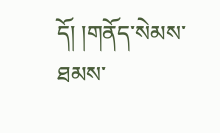དོ། །གནོད་སེམས་ཐམས་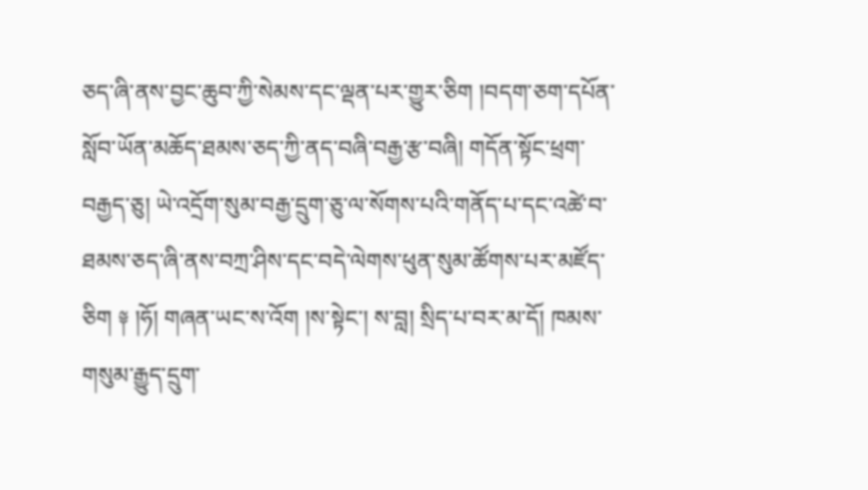ཅད་ཞི་ནས་བྱང་ཆུབ་ཀྱི་སེམས་དང་ལྡན་པར་གྱུར་ཅིག །བདག་ཅག་དཔོན་སློབ་ཡོན་མཆོད་ཐམས་ཅད་ཀྱི་ནད་བཞི་བརྒྱ་རྩ་བཞི། གདོན་སྟོང་ཕྲག་བརྒྱད་ཅུ། ཡེ་འདྲོག་སུམ་བརྒྱ་དྲུག་ཅུ་ལ་སོགས་པའི་གནོད་པ་དང་འཚེ་བ་ཐམས་ཅད་ཞི་ནས་བཀྲ་ཤིས་དང་བདེ་ལེགས་ཕུན་སུམ་ཚོགས་པར་མཛོད་ཅིག ༈ །ཧོ། གཞན་ཡང་ས་འོག །ས་སྟེང་། ས་བླ། སྲིད་པ་བར་མ་དོ། ཁམས་གསུམ་རྒྱུད་དྲུག་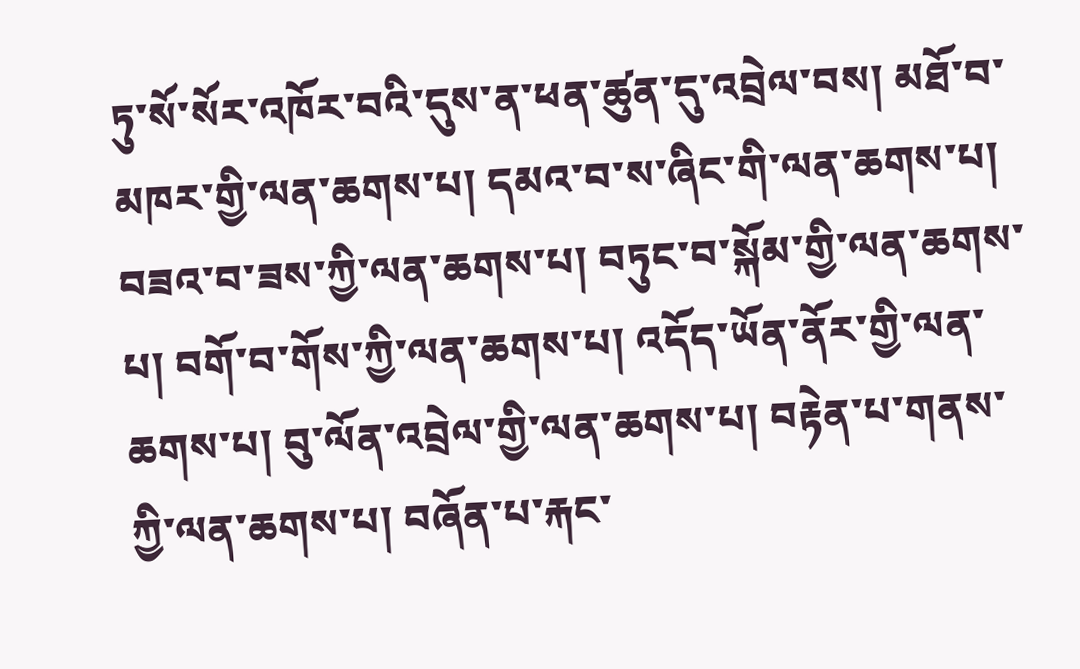ཏུ་སོ་སོར་འཁོར་བའི་དུས་ན་ཕན་ཚུན་དུ་འབྲེལ་བས། མཐོ་བ་མཁར་གྱི་ལན་ཆགས་པ། དམའ་བ་ས་ཞིང་གི་ལན་ཆགས་པ། བཟའ་བ་ཟས་ཀྱི་ལན་ཆགས་པ། བཏུང་བ་སྐོམ་གྱི་ལན་ཆགས་པ། བགོ་བ་གོས་ཀྱི་ལན་ཆགས་པ། འདོད་ཡོན་ནོར་གྱི་ལན་ཆགས་པ། བུ་ལོན་འབྲེལ་གྱི་ལན་ཆགས་པ། བརྟེན་པ་གནས་ཀྱི་ལན་ཆགས་པ། བཞོན་པ་རྐང་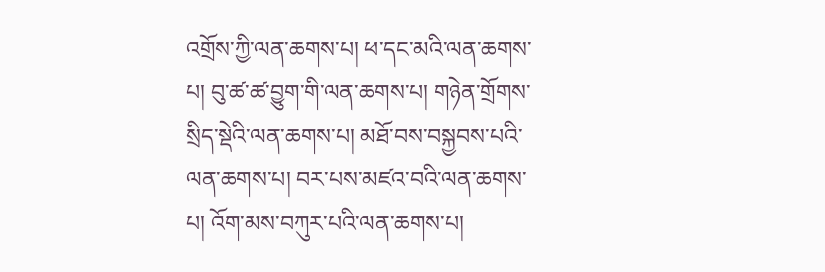འགྲོས་ཀྱི་ལན་ཆགས་པ། ཕ་དང་མའི་ལན་ཆགས་པ། བུ་ཚ་ཚ་བྱུག་གི་ལན་ཆགས་པ། གཉེན་གྲོགས་སྲིད་སྡེའི་ལན་ཆགས་པ། མཐོ་བས་བསྐྱབས་པའི་ལན་ཆགས་པ། བར་པས་མཛའ་བའི་ལན་ཆགས་པ། འོག་མས་བཀུར་པའི་ལན་ཆགས་པ།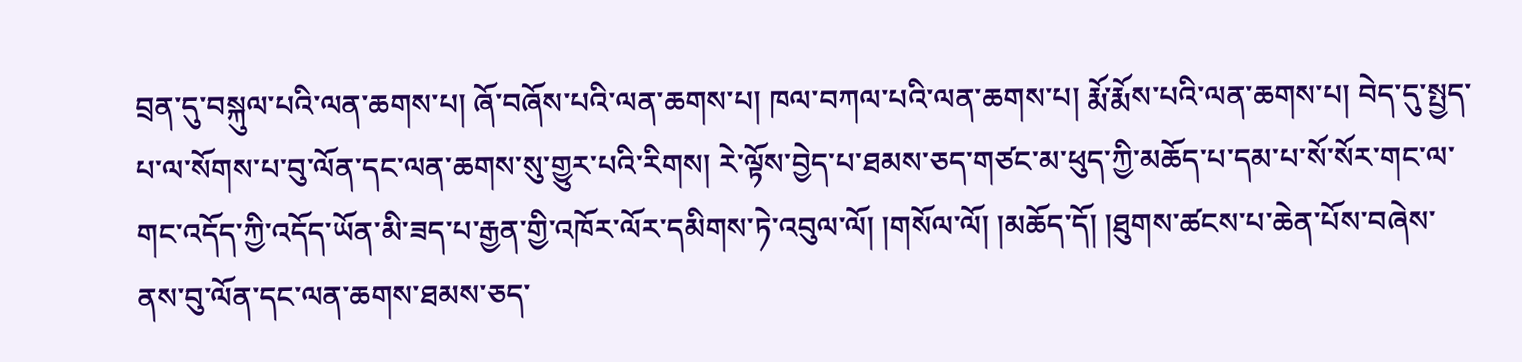བྲན་དུ་བསྐུལ་པའི་ལན་ཆགས་པ། ཞོ་བཞོས་པའི་ལན་ཆགས་པ། ཁལ་བཀལ་པའི་ལན་ཆགས་པ། རྨོ་རྨོས་པའི་ལན་ཆགས་པ། བེད་དུ་སྤྱད་པ་ལ་སོགས་པ་བུ་ལོན་དང་ལན་ཆགས་སུ་གྱུར་པའི་རིགས། རེ་ལྟོས་བྱེད་པ་ཐམས་ཅད་གཙང་མ་ཕུད་ཀྱི་མཆོད་པ་དམ་པ་སོ་སོར་གང་ལ་གང་འདོད་ཀྱི་འདོད་ཡོན་མི་ཟད་པ་རྒྱན་གྱི་འཁོར་ལོར་དམིགས་ཏེ་འབུལ་ལོ། །གསོལ་ལོ། །མཆོད་དོ། །ཐུགས་ཚངས་པ་ཆེན་པོས་བཞེས་ནས་བུ་ལོན་དང་ལན་ཆགས་ཐམས་ཅད་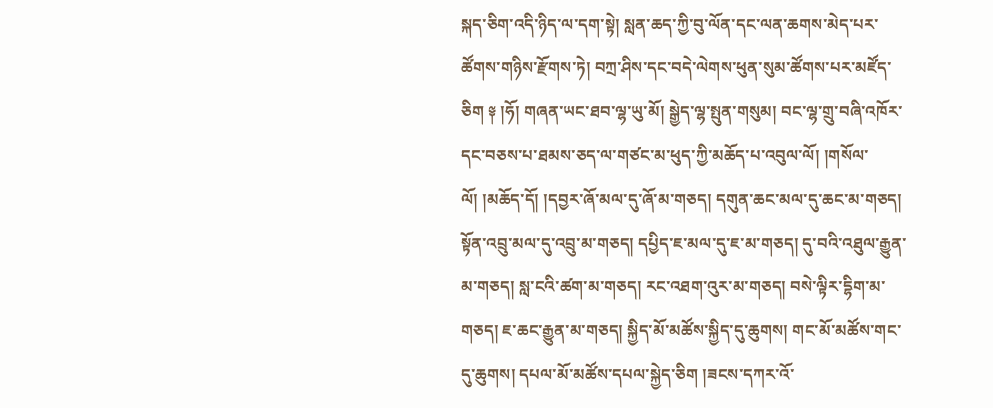སྐད་ཅིག་འདི་ཉིད་ལ་དག་སྟེ། སླན་ཆད་ཀྱི་བུ་ལོན་དང་ལན་ཆགས་མེད་པར་ཚོགས་གཉིས་རྫོགས་ཏེ། བཀྲ་ཤིས་དང་བདེ་ལེགས་ཕུན་སུམ་ཚོགས་པར་མཛོད་ཅིག ༈ །ཧོ། གཞན་ཡང་ཐབ་ལྷ་ཡུ་མོ། སྒྱེད་ལྷ་སྤུན་གསུམ། བང་ལྷ་གྲུ་བཞི་འཁོར་དང་བཅས་པ་ཐམས་ཅད་ལ་གཙང་མ་ཕུད་ཀྱི་མཆོད་པ་འབུལ་ལོ། །གསོལ་ལོ། །མཆོད་དོ། །དབྱར་ཞོ་མལ་དུ་ཞོ་མ་གཅད། དགུན་ཆང་མལ་དུ་ཆང་མ་གཅད། སྟོན་འབྲུ་མལ་དུ་འབྲུ་མ་གཅད། དཔྱིད་ཇ་མལ་དུ་ཇ་མ་གཅད། དུ་བའི་འཐུལ་རྒྱུན་མ་གཅད། སླ་ངའི་ཚག་མ་གཅད། རང་འཐག་འུར་མ་གཅད། བསེ་ལྟིར་དྷིག་མ་གཅད། ཇ་ཆང་རྒྱུན་མ་གཅད། སྐྱིད་མོ་མཚོས་སྐྱིད་དུ་ཆུགས། གང་མོ་མཚོས་གང་དུ་ཆུགས། དཔལ་མོ་མཚོས་དཔལ་སྐྱེད་ཅིག །ཟངས་དཀར་འོ་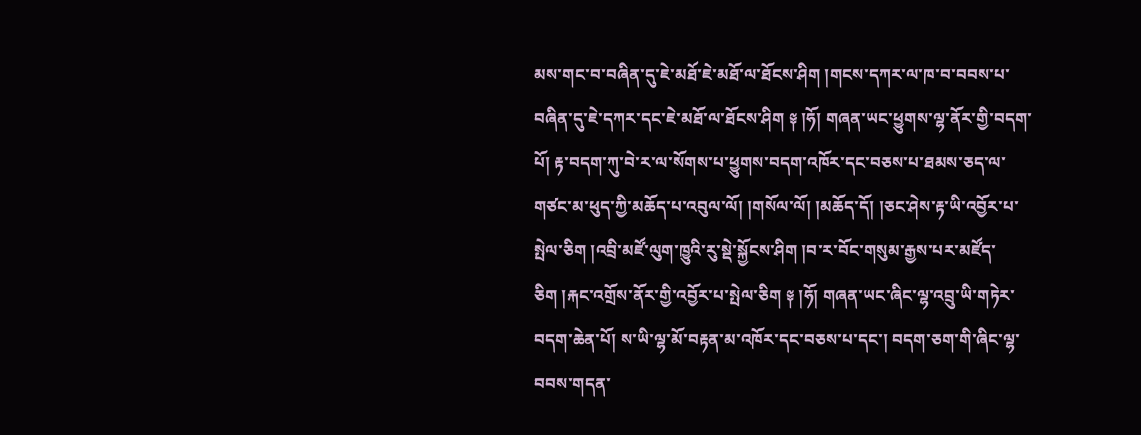མས་གང་བ་བཞིན་དུ་ཇེ་མཐོ་ཇེ་མཐོ་ལ་ཐོངས་ཤིག །གངས་དཀར་ལ་ཁ་བ་བབས་པ་བཞིན་དུ་ཇེ་དཀར་དང་ཇེ་མཐོ་ལ་ཐོངས་ཤིག ༈ །ཧོ། གཞན་ཡང་ཕྱུགས་ལྷ་ནོར་གྱི་བདག་པོ། རྟ་བདག་ཀུ་བེ་ར་ལ་སོགས་པ་ཕྱུགས་བདག་འཁོར་དང་བཅས་པ་ཐམས་ཅད་ལ་གཙང་མ་ཕུད་ཀྱི་མཆོད་པ་འབུལ་ལོ། །གསོལ་ལོ། །མཆོད་དོ། །ཅང་ཤེས་རྟ་ཡི་འབྱོར་པ་སྤེལ་ཅིག །འབྲི་མཛོ་ལུག་ཁྱུའི་རུ་སྡེ་སྐྱོངས་ཤིག །བ་ར་བོང་གསུམ་རྒྱས་པར་མཛོད་ཅིག །རྐང་འགྲོས་ནོར་གྱི་འབྱོར་པ་སྤེལ་ཅིག ༈ །ཧོ། གཞན་ཡང་ཞིང་ལྷ་འབྲུ་ཡི་གཏེར་བདག་ཆེན་པོ། ས་ཡི་ལྷ་མོ་བརྟན་མ་འཁོར་དང་བཅས་པ་དང་། བདག་ཅག་གི་ཞིང་ལྷ་བབས་གདན་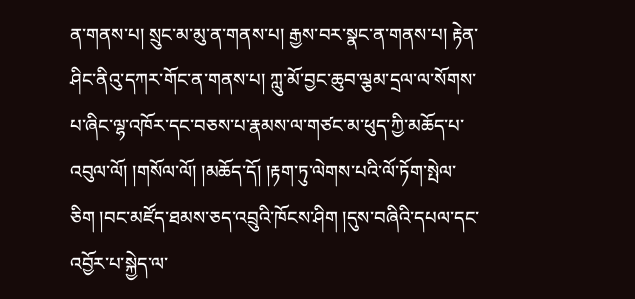ན་གནས་པ། སྲུང་མ་མུ་ན་གནས་པ། རྒྱས་བར་སྣང་ན་གནས་པ། རྟེན་ཤིང་ནིའུ་དཀར་གོང་ན་གནས་པ། ཀླུ་མོ་བྱང་ཆུབ་ལྕམ་དྲལ་ལ་སོགས་པ་ཞིང་ལྷ་འཁོར་དང་བཅས་པ་རྣམས་ལ་གཙང་མ་ཕུད་ཀྱི་མཆོད་པ་འབུལ་ལོ། །གསོལ་ལོ། །མཆོད་དོ། །རྟག་ཏུ་ལེགས་པའི་ལོ་ཏོག་སྤེལ་ཅིག །བང་མཛོད་ཐམས་ཅད་འབྲུའི་ཁོངས་ཤིག །དུས་བཞིའི་དཔལ་དང་འབྱོར་པ་སྐྱེད་ལ་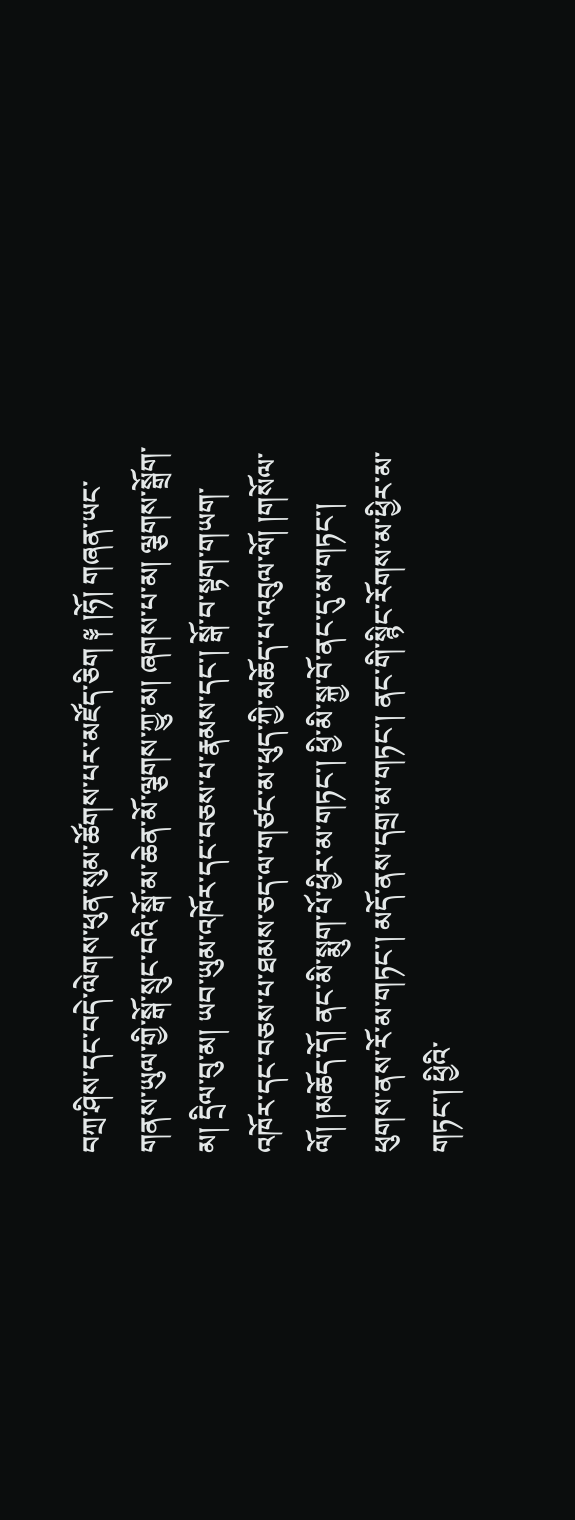བཀྲ་ཤིས་དང་བདེ་ལེགས་ཕུན་སུམ་ཚོགས་པར་མཛོད་ཅིག ༈ །ཧོ། གཞན་ཡང་གནས་ཡུལ་གྱི་སྒོ་སྲུང་བའི་སྒོ་མ་ཆེན་མོ་ལྕགས་ཀྱུ་མ། ཞགས་པ་མ། ལྕགས་སྒྲོག་མ། དྲིལ་བུ་མ། ཡབ་ཡུམ་འཁོར་དང་བཅས་པ་རྣམས་དང་། སྒོ་བ་སྟག་གཡག་འཁོར་དང་བཅས་པ་ཐམས་ཅད་ལ་གཙང་མ་ཕུད་ཀྱི་མཆོད་པ་འབུལ་ལོ། །གསོལ་ལོ། །མཆོད་དོ། ནང་མི་སྨུག་པོ་ཕྱིར་མ་གཏང་། ཕྱི་མི་སྐྱ་བོ་ནང་དུ་མ་གཏང་། ཕུགས་ནས་རོ་མ་གཏང་། མདོ་ནས་དགྲ་མ་གཏང་། ནང་གི་སྙིང་རོགས་མ་ཕྱིར་མ་གཏང་། ཕྱིའི་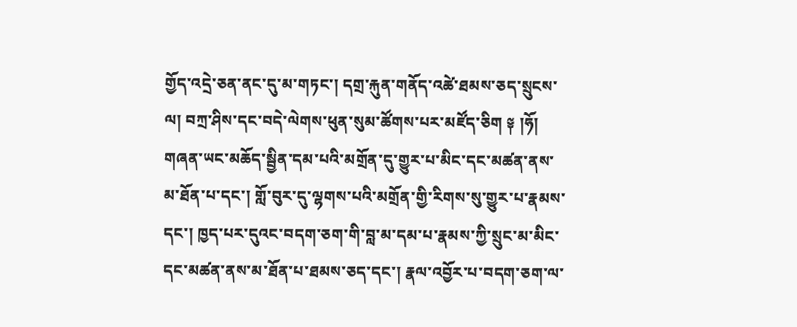གྱོད་འདྲེ་ཅན་ནང་དུ་མ་གཏང་། དགྲ་རྐུན་གནོད་འཚེ་ཐམས་ཅད་སྲུངས་ལ། བཀྲ་ཤིས་དང་བདེ་ལེགས་ཕུན་སུམ་ཚོགས་པར་མཛོད་ཅིག ༈ །ཧོ། གཞན་ཡང་མཆོད་སྦྱིན་དམ་པའི་མགྲོན་དུ་གྱུར་པ་མིང་དང་མཚན་ནས་མ་ཐོན་པ་དང་། གློ་བུར་དུ་ལྷགས་པའི་མགྲོན་གྱི་རིགས་སུ་གྱུར་པ་རྣམས་དང་། ཁྱད་པར་དུའང་བདག་ཅག་གི་བླ་མ་དམ་པ་རྣམས་ཀྱི་སྲུང་མ་མིང་དང་མཚན་ནས་མ་ཐོན་པ་ཐམས་ཅད་དང་། རྣལ་འབྱོར་པ་བདག་ཅག་ལ་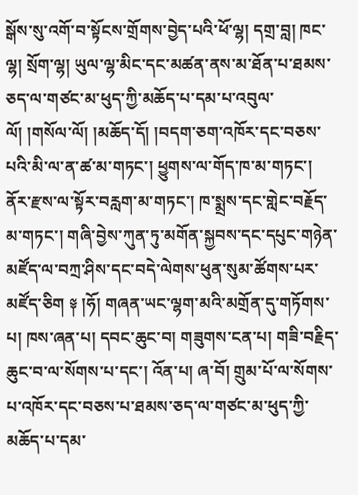སྒོས་སུ་འགོ་བ་སྟོངས་གྲོགས་བྱེད་པའི་ཕོ་ལྷ། དགྲ་བླ། ཁང་ལྷ། སྲོག་ལྷ། ཡུལ་ལྷ་མིང་དང་མཚན་ནས་མ་ཐོན་པ་ཐམས་ཅད་ལ་གཙང་མ་ཕུད་ཀྱི་མཆོད་པ་དམ་པ་འབུལ་ལོ། །གསོལ་ལོ། །མཆོད་དོ། །བདག་ཅག་འཁོར་དང་བཅས་པའི་མི་ལ་ན་ཚ་མ་གཏང་། ཕྱུགས་ལ་གོད་ཁ་མ་གཏང་། ནོར་རྫས་ལ་སྟོར་བརླག་མ་གཏང་། ཁ་སྨྲས་དང་གླེང་བརྗོད་མ་གཏང་། གཞི་བྱེས་ཀུན་ཏུ་མགོན་སྐྱབས་དང་དཔུང་གཉེན་མཛོད་ལ་བཀྲ་ཤིས་དང་བདེ་ལེགས་ཕུན་སུམ་ཚོགས་པར་མཛོད་ཅིག ༈ །ཧོ། གཞན་ཡང་ལྷག་མའི་མགྲོན་དུ་གཏོགས་པ། ཁས་ཞན་པ། དབང་ཆུང་བ། གཟུགས་ངན་པ། གཟི་བརྗིད་ཆུང་བ་ལ་སོགས་པ་དང་། འོན་པ། ཞ་བོ། གྲུམ་པོ་ལ་སོགས་པ་འཁོར་དང་བཅས་པ་ཐམས་ཅད་ལ་གཙང་མ་ཕུད་ཀྱི་མཆོད་པ་དམ་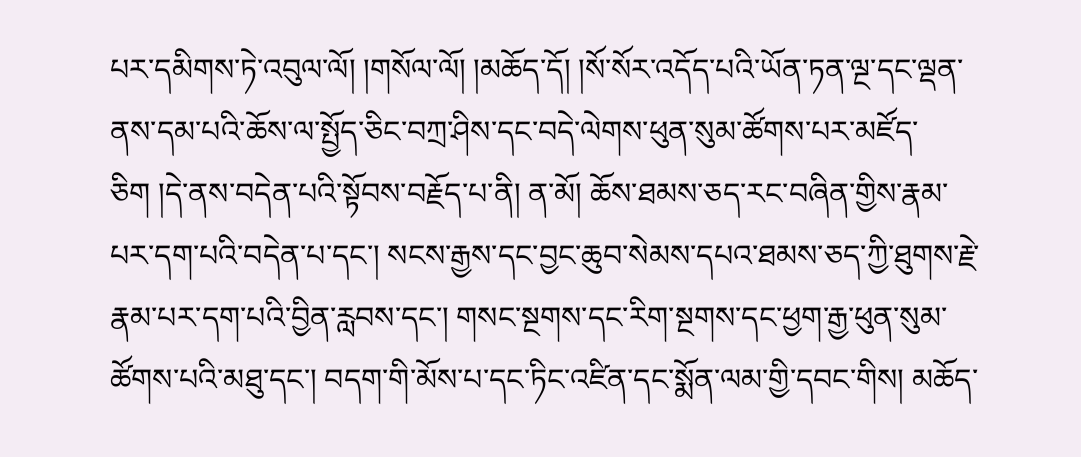པར་དམིགས་ཏེ་འབུལ་ལོ། །གསོལ་ལོ། །མཆོད་དོ། །སོ་སོར་འདོད་པའི་ཡོན་ཏན་ལྔ་དང་ལྡན་ནས་དམ་པའི་ཆོས་ལ་སྤྱོད་ཅིང་བཀྲ་ཤིས་དང་བདེ་ལེགས་ཕུན་སུམ་ཚོགས་པར་མཛོད་ཅིག །དེ་ནས་བདེན་པའི་སྟོབས་བརྗོད་པ་ནི། ན་མོ། ཆོས་ཐམས་ཅད་རང་བཞིན་གྱིས་རྣམ་པར་དག་པའི་བདེན་པ་དང་། སངས་རྒྱས་དང་བྱང་ཆུབ་སེམས་དཔའ་ཐམས་ཅད་ཀྱི་ཐུགས་རྗེ་རྣམ་པར་དག་པའི་བྱིན་རླབས་དང་། གསང་སྔགས་དང་རིག་སྔགས་དང་ཕྱག་རྒྱ་ཕུན་སུམ་ཚོགས་པའི་མཐུ་དང་། བདག་གི་མོས་པ་དང་ཏིང་འཛིན་དང་སྨོན་ལམ་གྱི་དབང་གིས། མཆོད་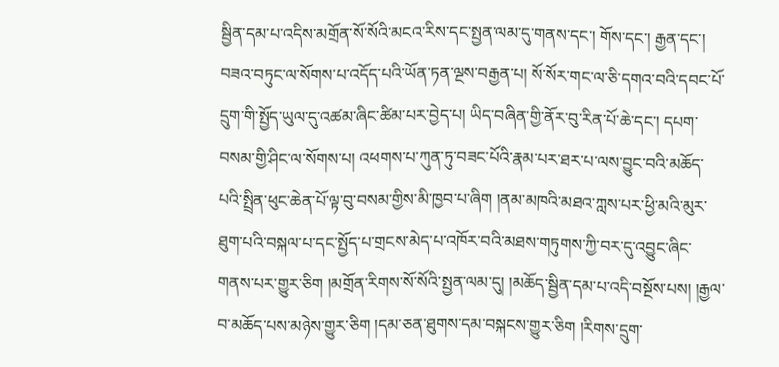སྦྱིན་དམ་པ་འདིས་མགྲོན་སོ་སོའི་མངའ་རིས་དང་སྤྱན་ལམ་དུ་གནས་དང་། གོས་དང་། རྒྱན་དང་། བཟའ་བཏུང་ལ་སོགས་པ་འདོད་པའི་ཡོན་ཏན་ལྔས་བརྒྱན་པ། སོ་སོར་གང་ལ་ཅི་དགའ་བའི་དབང་པོ་དྲུག་གི་སྤྱོད་ཡུལ་དུ་འཚམ་ཞིང་ཚིམ་པར་བྱེད་པ། ཡིད་བཞིན་གྱི་ནོར་བུ་རིན་པོ་ཆེ་དང་། དཔག་བསམ་གྱི་ཤིང་ལ་སོགས་པ། འཕགས་པ་ཀུན་ཏུ་བཟང་པོའི་རྣམ་པར་ཐར་པ་ལས་བྱུང་བའི་མཆོད་པའི་སྤྲིན་ཕུང་ཆེན་པོ་ལྟ་བུ་བསམ་གྱིས་མི་ཁྱབ་པ་ཞིག །ནམ་མཁའི་མཐའ་ཀླས་པར་ཕྱི་མའི་མུར་ཐུག་པའི་བསྐལ་པ་དང་སྤྱོད་པ་གྲངས་མེད་པ་འཁོར་བའི་མཐས་གཏུགས་ཀྱི་བར་དུ་འབྱུང་ཞིང་གནས་པར་གྱུར་ཅིག །མགྲོན་རིགས་སོ་སོའི་སྤྱན་ལམ་དུ། །མཆོད་སྦྱིན་དམ་པ་འདི་བསྔོས་པས། །རྒྱལ་བ་མཆོད་པས་མཉེས་གྱུར་ཅིག །དམ་ཅན་ཐུགས་དམ་བསྐངས་གྱུར་ཅིག །རིགས་དྲུག་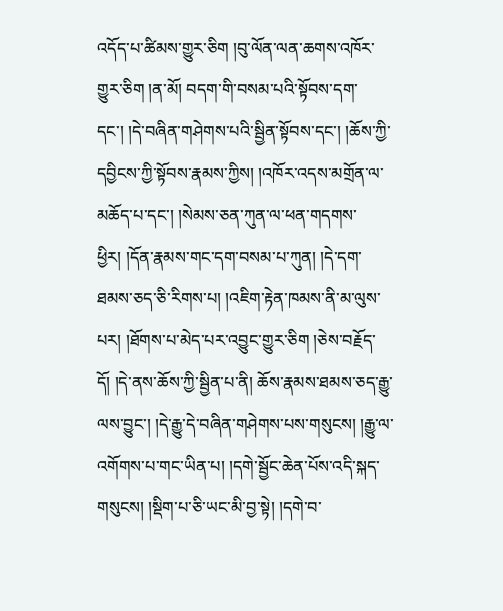འདོད་པ་ཚིམས་གྱུར་ཅིག །བུ་ལོན་ལན་ཆགས་འཁོར་གྱུར་ཅིག །ན་མོ། བདག་གི་བསམ་པའི་སྟོབས་དག་དང་། །དེ་བཞིན་གཤེགས་པའི་སྦྱིན་སྟོབས་དང་། །ཆོས་ཀྱི་དབྱིངས་ཀྱི་སྟོབས་རྣམས་ཀྱིས། །འཁོར་འདས་མགྲོན་ལ་མཆོད་པ་དང་། །སེམས་ཅན་ཀུན་ལ་ཕན་གདགས་ཕྱིར། །དོན་རྣམས་གང་དག་བསམ་པ་ཀུན། །དེ་དག་ཐམས་ཅད་ཅི་རིགས་པ། །འཇིག་རྟེན་ཁམས་ནི་མ་ལུས་པར། །ཐོགས་པ་མེད་པར་འབྱུང་གྱུར་ཅིག །ཅེས་བརྗོད་དོ། །དེ་ནས་ཆོས་ཀྱི་སྦྱིན་པ་ནི། ཆོས་རྣམས་ཐམས་ཅད་རྒྱུ་ལས་བྱུང་། །དེ་རྒྱུ་དེ་བཞིན་གཤེགས་པས་གསུངས། །རྒྱུ་ལ་འགོགས་པ་གང་ཡིན་པ། །དགེ་སྦྱོང་ཆེན་པོས་འདི་སྐད་གསུངས། །སྡིག་པ་ཅི་ཡང་མི་བྱ་སྟེ། །དགེ་བ་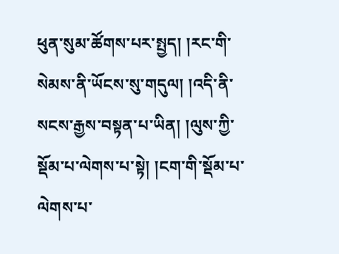ཕུན་སུམ་ཚོགས་པར་སྤྱད། །རང་གི་སེམས་ནི་ཡོངས་སུ་གདུལ། །འདི་ནི་སངས་རྒྱས་བསྟན་པ་ཡིན། །ལུས་ཀྱི་སྡོམ་པ་ལེགས་པ་སྟེ། །ངག་གི་སྡོམ་པ་ལེགས་པ་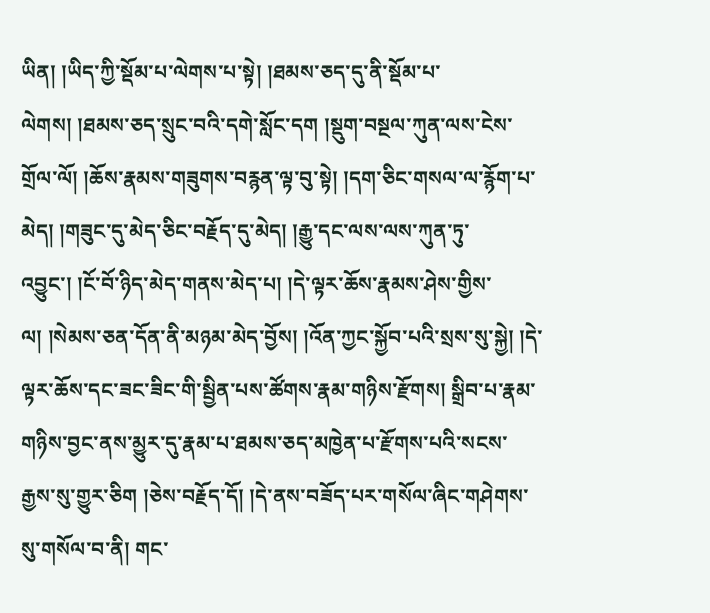ཡིན། །ཡིད་ཀྱི་སྡོམ་པ་ལེགས་པ་སྟེ། །ཐམས་ཅད་དུ་ནི་སྡོམ་པ་ལེགས། །ཐམས་ཅད་སྲུང་བའི་དགེ་སློང་དག །སྡུག་བསྔལ་ཀུན་ལས་ངེས་གྲོལ་ལོ། །ཆོས་རྣམས་གཟུགས་བརྙན་ལྟ་བུ་སྟེ། །དག་ཅིང་གསལ་ལ་རྙོག་པ་མེད། །གཟུང་དུ་མེད་ཅིང་བརྗོད་དུ་མེད། །རྒྱུ་དང་ལས་ལས་ཀུན་ཏུ་འབྱུང་། །ངོ་བོ་ཉིད་མེད་གནས་མེད་པ། །དེ་ལྟར་ཆོས་རྣམས་ཤེས་གྱིས་ལ། །སེམས་ཅན་དོན་ནི་མཉམ་མེད་བྱོས། །འོན་ཀྱང་སྐྱོབ་པའི་སྲས་སུ་སྐྱེ། །དེ་ལྟར་ཆོས་དང་ཟང་ཟིང་གི་སྦྱིན་པས་ཚོགས་རྣམ་གཉིས་རྫོགས། སྒྲིབ་པ་རྣམ་གཉིས་བྱང་ནས་མྱུར་དུ་རྣམ་པ་ཐམས་ཅད་མཁྱེན་པ་རྫོགས་པའི་སངས་རྒྱས་སུ་གྱུར་ཅིག །ཅེས་བརྗོད་དོ། །དེ་ནས་བཟོད་པར་གསོལ་ཞིང་གཤེགས་སུ་གསོལ་བ་ནི། གང་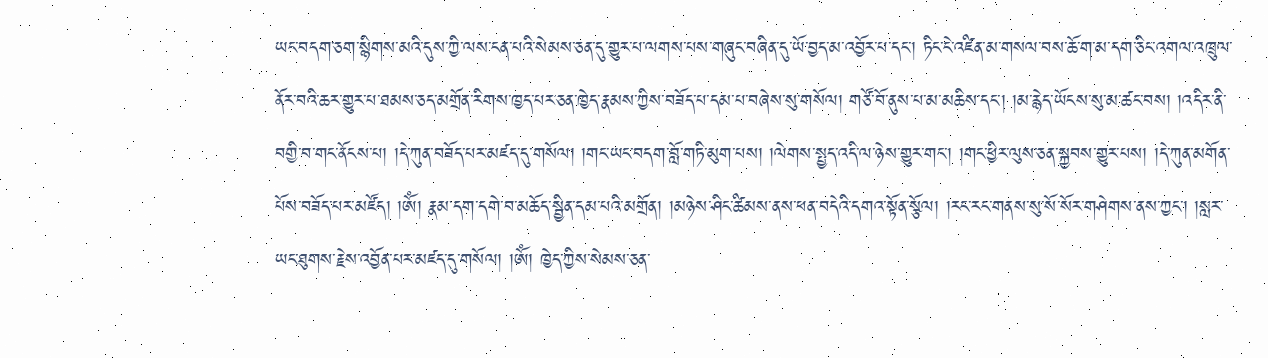ཡང་བདག་ཅག་སྙིགས་མའི་དུས་ཀྱི་ལས་ངན་པའི་སེམས་ཅན་དུ་གྱུར་པ་ལགས་པས་གཞུང་བཞིན་དུ་ཡོ་བྱད་མ་འབྱོར་པ་དང་། ཏིང་ངེ་འཛིན་མ་གསལ་བས་ཆོ་ག་མ་དག་ཅིང་འགལ་འཁྲུལ་ནོར་བའི་ཆར་གྱུར་པ་ཐམས་ཅད་མགྲོན་རིགས་ཁྱད་པར་ཅན་ཁྱེད་རྣམས་ཀྱིས་བཟོད་པ་དམ་པ་བཞེས་སུ་གསོལ། གཙོ་བོ་ནུས་པ་མ་མཆིས་དང་། །མ་རྙེད་ཡོངས་སུ་མ་ཚང་བས། །འདིར་ནི་བགྱི་བ་གང་ནོངས་པ། །དེ་ཀུན་བཟོད་པར་མཛད་དུ་གསོལ། །གང་ཡང་བདག་བློ་གཏི་མུག་པས། །ལེགས་སྤྱད་འདི་ལ་ཉེས་གྱུར་གང་། །གང་ཕྱིར་ལུས་ཅན་སྐྱབས་གྱུར་པས། །དེ་ཀུན་མགོན་པོས་བཟོད་པར་མཛོད། །ཨོཾ། རྣམ་དག་དགེ་བ་མཆོད་སྦྱིན་དམ་པའི་མགྲོན། །མཉེས་ཤིང་ཚིམས་ནས་ཕན་བདེའི་དགའ་སྟོན་སྩོལ། །རང་རང་གནས་སུ་སོ་སོར་གཤེགས་ནས་ཀྱང་། །སླར་ཡང་ཐུགས་རྗེས་འབྱོན་པར་མཛད་དུ་གསོལ། །ཨོཾ། ཁྱེད་ཀྱིས་སེམས་ཅན་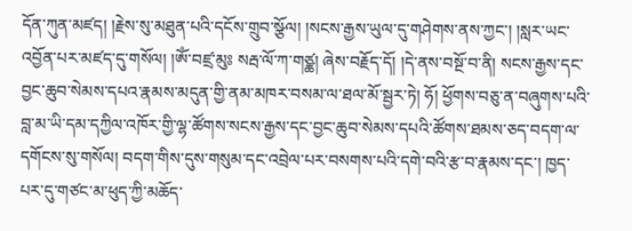དོན་ཀུན་མཛད། །རྗེས་སུ་མཐུན་པའི་དངོས་གྲུབ་སྩོལ། །སངས་རྒྱས་ཡུལ་དུ་གཤེགས་ནས་ཀྱང་། །སླར་ཡང་འབྱོན་པར་མཛད་དུ་གསོལ། །ཨོཾ་བཛྲ་མུཿ སརྦ་ལོ་ཀ་གཙྪ། ཞེས་བརྗོད་དོ། །དེ་ནས་བསྔོ་བ་ནི། སངས་རྒྱས་དང་བྱང་ཆུབ་སེམས་དཔའ་རྣམས་མདུན་གྱི་ནམ་མཁར་བསམ་ལ་ཐལ་མོ་སྦྱར་ཏེ། ཧོ། ཕྱོགས་བཅུ་ན་བཞུགས་པའི་བླ་མ་ཡི་དམ་དཀྱིལ་འཁོར་གྱི་ལྷ་ཚོགས་སངས་རྒྱས་དང་བྱང་ཆུབ་སེམས་དཔའི་ཚོགས་ཐམས་ཅད་བདག་ལ་དགོངས་སུ་གསོལ། བདག་གིས་དུས་གསུམ་དང་འབྲེལ་པར་བསགས་པའི་དགེ་བའི་རྩ་བ་རྣམས་དང་། ཁྱད་པར་དུ་གཙང་མ་ཕུད་ཀྱི་མཆོད་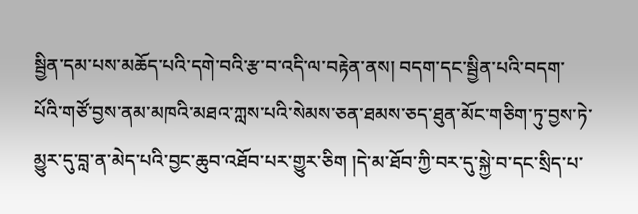སྦྱིན་དམ་པས་མཆོད་པའི་དགེ་བའི་རྩ་བ་འདི་ལ་བརྟེན་ནས། བདག་དང་སྦྱིན་པའི་བདག་པོའི་གཙོ་བྱས་ནམ་མཁའི་མཐའ་ཀླས་པའི་སེམས་ཅན་ཐམས་ཅད་ཐུན་མོང་གཅིག་ཏུ་བྱས་ཏེ་མྱུར་དུ་བླ་ན་མེད་པའི་བྱང་ཆུབ་འཐོབ་པར་གྱུར་ཅིག །དེ་མ་ཐོབ་ཀྱི་བར་དུ་སྐྱེ་བ་དང་སྲིད་པ་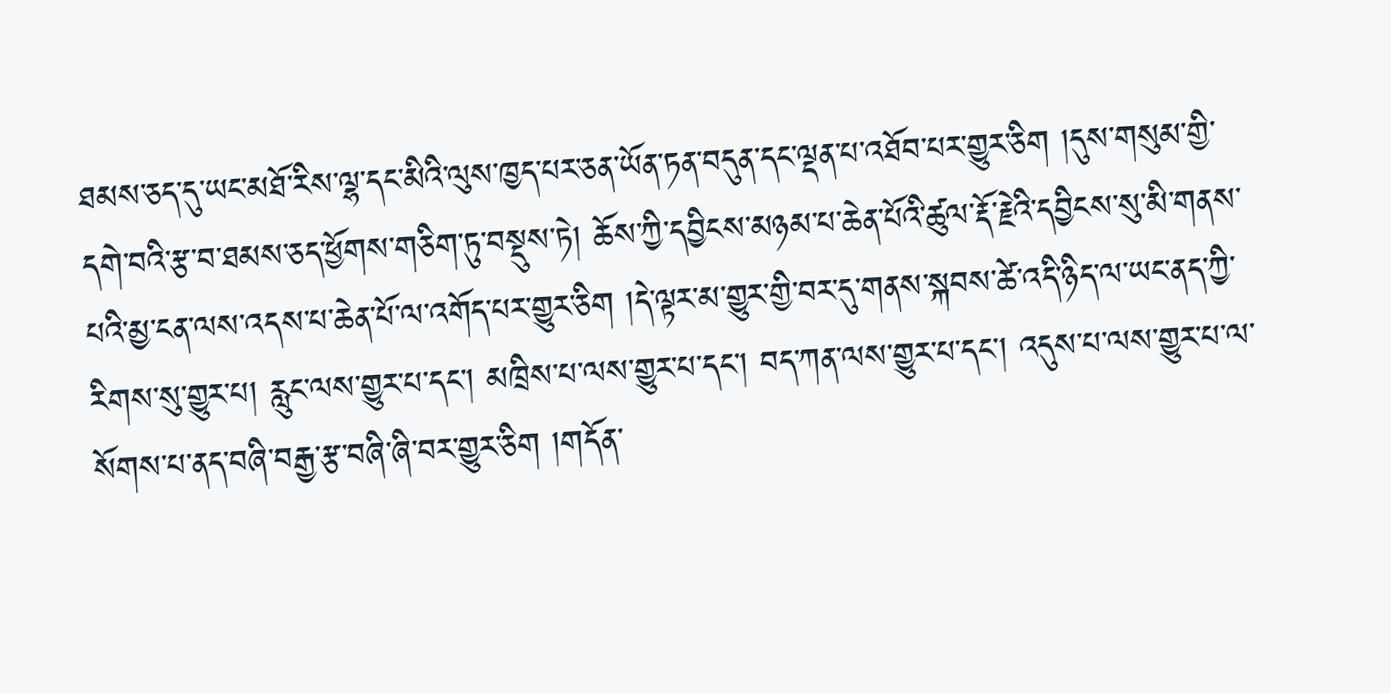ཐམས་ཅད་དུ་ཡང་མཐོ་རིས་ལྷ་དང་མིའི་ལུས་ཁྱད་པར་ཅན་ཡོན་ཏན་བདུན་དང་ལྡན་པ་འཐོབ་པར་གྱུར་ཅིག །དུས་གསུམ་གྱི་དགེ་བའི་རྩ་བ་ཐམས་ཅད་ཕྱོགས་གཅིག་ཏུ་བསྡུས་ཏེ། ཆོས་ཀྱི་དབྱིངས་མཉམ་པ་ཆེན་པོའི་ཚུལ་རྡོ་རྗེའི་དབྱིངས་སུ་མི་གནས་པའི་མྱ་ངན་ལས་འདས་པ་ཆེན་པོ་ལ་འགོད་པར་གྱུར་ཅིག །དེ་ལྟར་མ་གྱུར་གྱི་བར་དུ་གནས་སྐབས་ཚེ་འདི་ཉིད་ལ་ཡང་ནད་ཀྱི་རིགས་སུ་གྱུར་པ། རླུང་ལས་གྱུར་པ་དང་། མཁྲིས་པ་ལས་གྱུར་པ་དང་། བད་ཀན་ལས་གྱུར་པ་དང་། འདུས་པ་ལས་གྱུར་པ་ལ་སོགས་པ་ནད་བཞི་བརྒྱ་རྩ་བཞི་ཞི་བར་གྱུར་ཅིག །གདོན་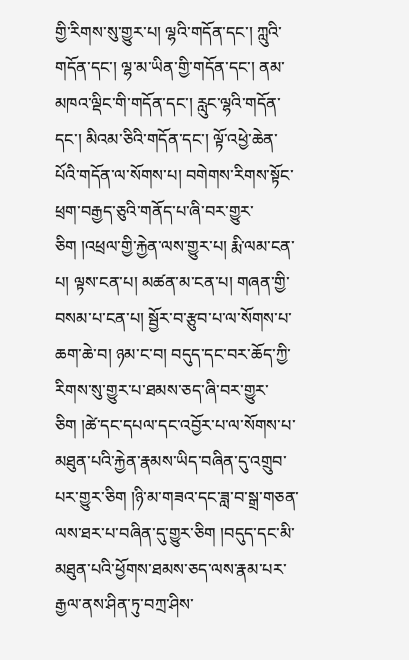གྱི་རིགས་སུ་གྱུར་པ། ལྷའི་གདོན་དང་། ཀླུའི་གདོན་དང་། ལྷ་མ་ཡིན་གྱི་གདོན་དང་། ནམ་མཁའ་ལྡིང་གི་གདོན་དང་། རླུང་ལྷའི་གདོན་དང་། མིའམ་ཅིའི་གདོན་དང་། ལྟོ་འཕྱེ་ཆེན་པོའི་གདོན་ལ་སོགས་པ། བགེགས་རིགས་སྟོང་ཕྲག་བརྒྱད་ཅུའི་གནོད་པ་ཞི་བར་གྱུར་ཅིག །འཕྲལ་གྱི་རྐྱེན་ལས་གྱུར་པ། རྨི་ལམ་ངན་པ། ལྟས་ངན་པ། མཚན་མ་ངན་པ། གཞན་གྱི་བསམ་པ་ངན་པ། སྦྱོར་བ་རྩུབ་པ་ལ་སོགས་པ་ཆག་ཆེ་བ། ཉམ་ང་བ། བདུད་དང་བར་ཆོད་ཀྱི་རིགས་སུ་གྱུར་པ་ཐམས་ཅད་ཞི་བར་གྱུར་ཅིག །ཚེ་དང་དཔལ་དང་འབྱོར་པ་ལ་སོགས་པ་མཐུན་པའི་རྐྱེན་རྣམས་ཡིད་བཞིན་དུ་འགྲུབ་པར་གྱུར་ཅིག །ཉི་མ་གཟའ་དང་ཟླ་བ་སྒྲ་གཅན་ལས་ཐར་པ་བཞིན་དུ་གྱུར་ཅིག །བདུད་དང་མི་མཐུན་པའི་ཕྱོགས་ཐམས་ཅད་ལས་རྣམ་པར་རྒྱལ་ནས་ཤིན་ཏུ་བཀྲ་ཤིས་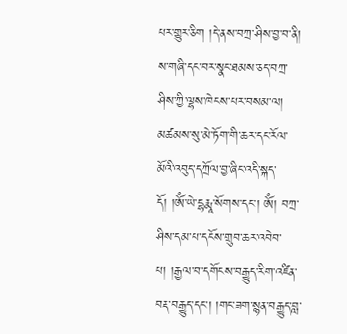པར་གྱུར་ཅིག །དེ་ནས་བཀྲ་ཤིས་བྱ་བ་ནི། ས་གཞི་དང་བར་སྣང་ཐམས་ཅད་བཀྲ་ཤིས་ཀྱི་ལྷས་ཁེངས་པར་བསམ་ལ། མཚམས་སུ་མེ་ཏོག་གི་ཆར་དང་རོལ་མོའི་འབུད་དཀྲོལ་བྱ་ཞིང་འདི་སྐད་དོ། །ཨོཾ་ཡེ་དྷརྨཱ་སོགས་དང་། ཨོཾ། བཀྲ་ཤིས་དམ་པ་དངོས་གྲུབ་ཆར་འབེབ་པ། །རྒྱལ་བ་དགོངས་བརྒྱུད་རིག་འཛིན་བརྡ་བརྒྱུད་དང་། །གང་ཟག་སྙན་བརྒྱུད་བླ་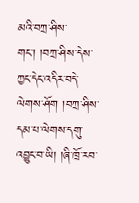མའི་བཀྲ་ཤིས་གང་། །བཀྲ་ཤིས་དེས་ཀྱང་དེང་འདིར་བདེ་ལེགས་ཤོག །བཀྲ་ཤིས་དམ་པ་ལེགས་དགུ་འབྱུང་བ་ཡི། །ཞི་ཁྲོ་རབ་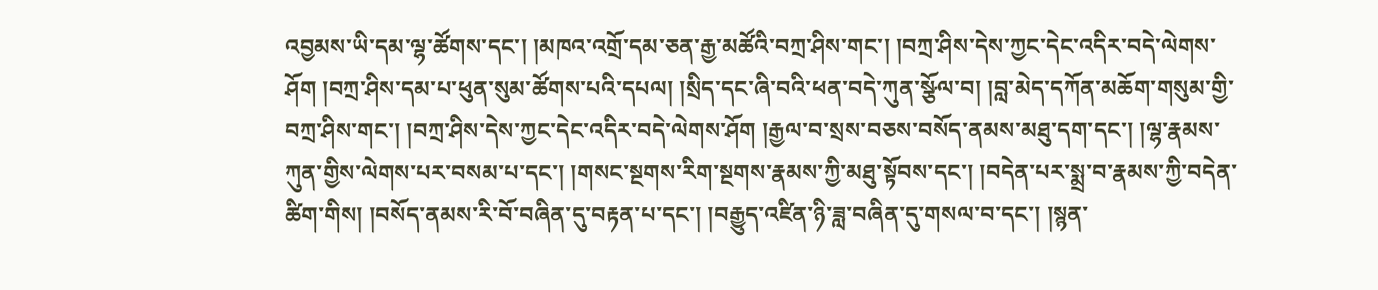འབྱམས་ཡི་དམ་ལྷ་ཚོགས་དང་། །མཁའ་འགྲོ་དམ་ཅན་རྒྱ་མཚོའི་བཀྲ་ཤིས་གང་། །བཀྲ་ཤིས་དེས་ཀྱང་དེང་འདིར་བདེ་ལེགས་ཤོག །བཀྲ་ཤིས་དམ་པ་ཕུན་སུམ་ཚོགས་པའི་དཔལ། །སྲིད་དང་ཞི་བའི་ཕན་བདེ་ཀུན་སྩོལ་བ། །བླ་མེད་དཀོན་མཆོག་གསུམ་གྱི་བཀྲ་ཤིས་གང་། །བཀྲ་ཤིས་དེས་ཀྱང་དེང་འདིར་བདེ་ལེགས་ཤོག །རྒྱལ་བ་སྲས་བཅས་བསོད་ནམས་མཐུ་དག་དང་། །ལྷ་རྣམས་ཀུན་གྱིས་ལེགས་པར་བསམ་པ་དང་། །གསང་སྔགས་རིག་སྔགས་རྣམས་ཀྱི་མཐུ་སྟོབས་དང་། །བདེན་པར་སྨྲ་བ་རྣམས་ཀྱི་བདེན་ཚིག་གིས། །བསོད་ནམས་རི་བོ་བཞིན་དུ་བརྟན་པ་དང་། །བརྒྱུད་འཛིན་ཉི་ཟླ་བཞིན་དུ་གསལ་བ་དང་། །སྙན་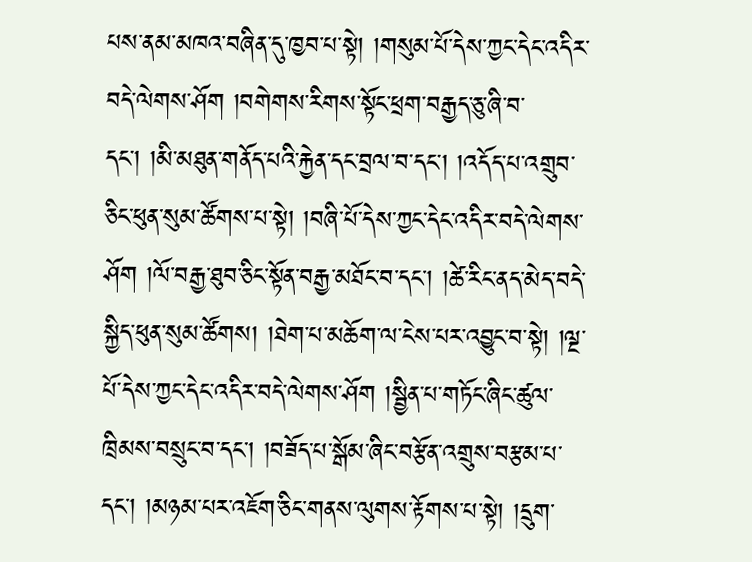པས་ནམ་མཁའ་བཞིན་དུ་ཁྱབ་པ་སྟེ། །གསུམ་པོ་དེས་ཀྱང་དེང་འདིར་བདེ་ལེགས་ཤོག །བགེགས་རིགས་སྟོང་ཕྲག་བརྒྱད་ཅུ་ཞི་བ་དང་། །མི་མཐུན་གནོད་པའི་རྐྱེན་དང་བྲལ་བ་དང་། །འདོད་པ་འགྲུབ་ཅིང་ཕུན་སུམ་ཚོགས་པ་སྟེ། །བཞི་པོ་དེས་ཀྱང་དེང་འདིར་བདེ་ལེགས་ཤོག །ལོ་བརྒྱ་ཐུབ་ཅིང་སྟོན་བརྒྱ་མཐོང་བ་དང་། །ཚེ་རིང་ནད་མེད་བདེ་སྐྱིད་ཕུན་སུམ་ཚོགས། །ཐེག་པ་མཆོག་ལ་ངེས་པར་འབྱུང་བ་སྟེ། །ལྔ་པོ་དེས་ཀྱང་དེང་འདིར་བདེ་ལེགས་ཤོག །སྦྱིན་པ་གཏོང་ཞིང་ཚུལ་ཁྲིམས་བསྲུང་བ་དང་། །བཟོད་པ་སྒོམ་ཞིང་བརྩོན་འགྲུས་བརྩམ་པ་དང་། །མཉམ་པར་འཇོག་ཅིང་གནས་ལུགས་རྟོགས་པ་སྟེ། །དྲུག་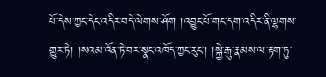པོ་དེས་ཀྱང་དེང་འདིར་བདེ་ལེགས་ཤོག །འབྱུང་པོ་གང་དག་འདིར་ནི་ལྷགས་གྱུར་ཏེ། །སའམ་འོན་ཏེ་བར་སྣང་འཁོད་ཀྱང་རུང་། །སྐྱེ་རྒུ་རྣམས་ལ་རྟག་ཏུ་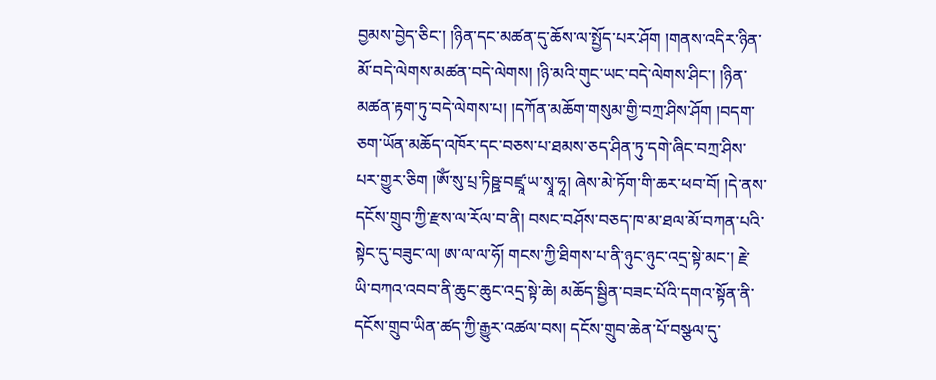བྱམས་བྱེད་ཅིང་། །ཉིན་དང་མཚན་དུ་ཆོས་ལ་སྤྱོད་པར་ཤོག །གནས་འདིར་ཉིན་མོ་བདེ་ལེགས་མཚན་བདེ་ལེགས། །ཉི་མའི་གུང་ཡང་བདེ་ལེགས་ཤིང་། །ཉིན་མཚན་རྟག་ཏུ་བདེ་ལེགས་པ། །དཀོན་མཆོག་གསུམ་གྱི་བཀྲ་ཤིས་ཤོག །བདག་ཅག་ཡོན་མཆོད་འཁོར་དང་བཅས་པ་ཐམས་ཅད་ཤིན་ཏུ་དགེ་ཞིང་བཀྲ་ཤིས་པར་གྱུར་ཅིག །ཨོཾ་སུ་པྲ་ཏིཥྛ་བཛྲཱ་ཡ་སྭཱ་ཧཱ། ཞེས་མེ་ཏོག་གི་ཆར་ཕབ་བོ། །དེ་ནས་དངོས་གྲུབ་ཀྱི་རྫས་ལ་རོལ་བ་ནི། བསང་བཤོས་བཅད་ཁ་མ་ཐལ་མོ་བཀན་པའི་སྟེང་དུ་བཟུང་ལ། ཨ་ལ་ལ་ཧོ། གངས་ཀྱི་ཐིགས་པ་ནི་ཉུང་ཉུང་འདྲ་སྟེ་མང་། རྗེ་ཡི་བཀའ་འབབ་ནི་ཆུང་ཆུང་འདྲ་སྟེ་ཆེ། མཆོད་སྦྱིན་བཟང་པོའི་དགའ་སྟོན་ནི་དངོས་གྲུབ་ཡིན་ཚད་ཀྱི་རྒྱུར་འཚལ་བས། དངོས་གྲུབ་ཆེན་པོ་བསྩལ་དུ་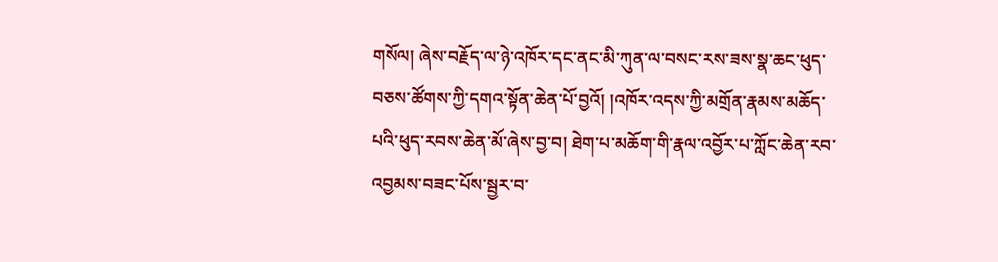གསོལ། ཞེས་བརྗོད་ལ་ཉེ་འཁོར་དང་ནང་མི་ཀུན་ལ་བསང་རས་ཟས་སྣ་ཆང་ཕུད་བཅས་ཚོགས་ཀྱི་དགའ་སྟོན་ཆེན་པོ་བྱའོ། །འཁོར་འདས་ཀྱི་མགྲོན་རྣམས་མཆོད་པའི་ཕུད་རབས་ཆེན་མོ་ཞེས་བྱ་བ། ཐེག་པ་མཆོག་གི་རྣལ་འབྱོར་པ་ཀློང་ཆེན་རབ་འབྱམས་བཟང་པོས་སྦྱར་བ་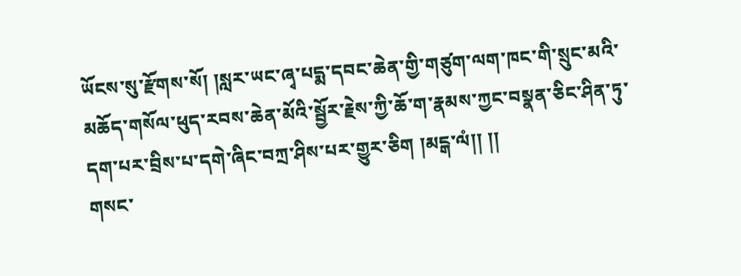ཡོངས་སུ་རྫོགས་སོ། །སླར་ཡང་ཞྭ་པདྨ་དབང་ཆེན་གྱི་གཙུག་ལག་ཁང་གི་སྲུང་མའི་མཆོད་གསོལ་ཕུད་རབས་ཆེན་མོའི་སྦྱོར་རྗེས་ཀྱི་ཆོ་ག་རྣམས་ཀྱང་བསྣན་ཅིང་ཤིན་ཏུ་དག་པར་བྲིས་པ་དགེ་ཞིང་བཀྲ་ཤིས་པར་གྱུར་ཅིག །མངྒ་ལཾ།། །།
གསང་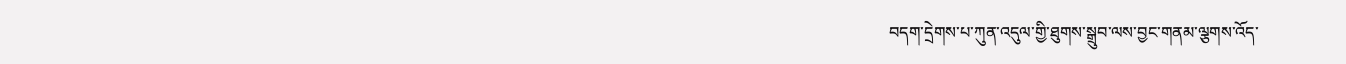བདག་དྲེགས་པ་ཀུན་འདུལ་གྱི་ཐུགས་སྒྲུབ་ལས་བྱང་གནམ་ལྕགས་འོད་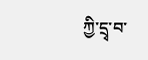ཀྱི་དྲྭ་བ་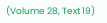(Volume 28, Text 19)